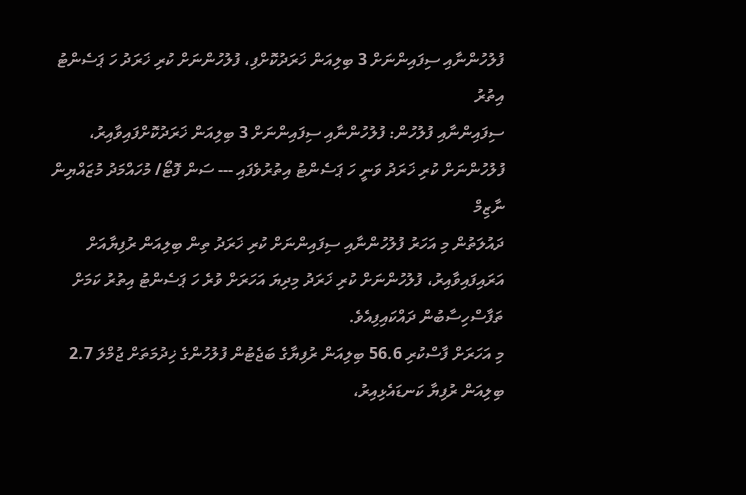ފުލުހުންނާއި ސިފައިންނަށް 3 ބިލިއަން ޚަރަދުކޮށްފި، ފުލުހުންނަށް ކުރި ޚަރަދު ހަ ޕަސެންޓު އިތުރު
ސިފައިންނާއި ފުލުހުން: ފުލުހުންނާއި ސިފައިންނަށް 3 ބިލިއަން ޚަރަދުކޮށްފައިވާއިރު، ފުލުހުންނަށް ކުރި ޚަރަދު ވަނީ ހަ ޕަސެންޓު އިތުރުވެފައި --- ސަން ފޮޓޯ/ މުހައްމަދު މުޒައްޔިން ނާޒިމް
ދައުލަތުން މި އަހަރު ފުލުހުންނާއި ސިފައިންނަށް ކުރި ޚަރަދު ތިން ބިލިއަން ރުފިޔާއަށް އަރައިފައިވާއިރު، ފުލުހުންނަށް ކުރި ޚަރަދު މިދިޔަ އަހަރަށް ވުރެ ހަ ޕަސެންޓު އިތުރު ކަމަށް ތަފާސްހިސާބުން ދައްކައިފިއެވެ.
މި އަހަރަށް ފާސްކުރި 56.6 ބިލިއަން ރުފިޔާގެ ބަޖެޓުން ފުލުހުންގެ ޚިދުމަތަށް ޖުމްލަ 2.7 ބިލިއަން ރުފިޔާ ކަނޑައެޅިއިރު،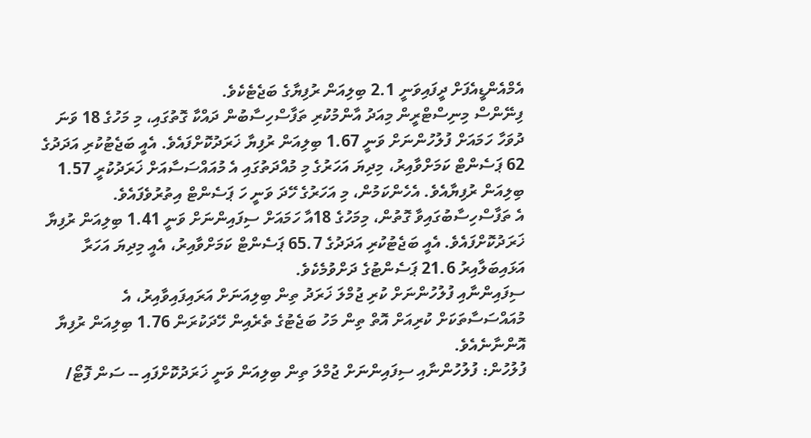އެމްއެންޑީއެފަށް ދީފައިވަނީ 2.1 ބިލިއަން ރުފިޔާގެ ބަޖެޓެކެވެ.
ފިނޭންސް މިނިސްޓްރީން މިއަދު އާންމުކުރި ތަފާސްހިސާބުން ދައްކާ ގޮތުގައި، މި މަހުގެ 18 ވަނަ ދުވަހާ ހަމައަށް ފުލުހުންނަށް ވަނީ 1.67 ބިލިއަން ރުފިޔާ ޚަރަދުކޮށްފައެވެ. އެއީ ބަޖެޓުކުރި އަދަދުގެ 62 ޕަސެންޓް ކަމަށްވާއިރު، މިދިޔަ އަހަރުގެ މި މުއްދަތުގައި އެ މުއައްސަސާއަށް ޚަރަދުކުރީ 1.57 ބިލިއަން ރުފިޔާއެވެ. އެހެންކަމުން، މި އަހަރުގެ ހޭދަ ވަނީ ހަ ޕަސެންޓް އިތުރުވެފައެވެ.
އެ ތަފާސްހިސާބުގައިވާ ގޮތުން، މިމަހުގެ 18އާ ހަމައަށް ސިފައިންނަށް ވަނީ 1.41 ބިލިއަން ރުފިޔާ ޚަރަދުކޮށްފައެވެ. އެއީ ބަޖެޓުކުރި އަދަދުގެ 65.7 ޕަސެންޓް ކަމަށްވާއިރު، އެއީ މިދިޔަ އަހަރާ އަޅައިބަލާއިރު 21.6 ޕަސެންޓުގެ ދަށްވުމެކެވެ.
ސިފައިންނާއި ފުލުހުންނަށް ކުރި ޖުމްލަ ޚަރަދު ތިން ބިލިއަނަށް އަރައިފައިވާއިރު، އެ މުއައްސަސާތަކަށް ކުރިއަށް އޮތް ތިން މަހު ބަޖެޓުގެ ތެރެއިން ހޭދަކުރަން 1.76 ބިލިއަން ރުފިޔާ އޮންނާނެއެވެ.
ފުލުހުން: ފުލުހުންނާއި ސިފައިންނަށް ޖުމްލަ ތިން ބިލިއަން ވަނީ ޚަރަދުކޮށްފައި -- ސަން ފޮޓޯ/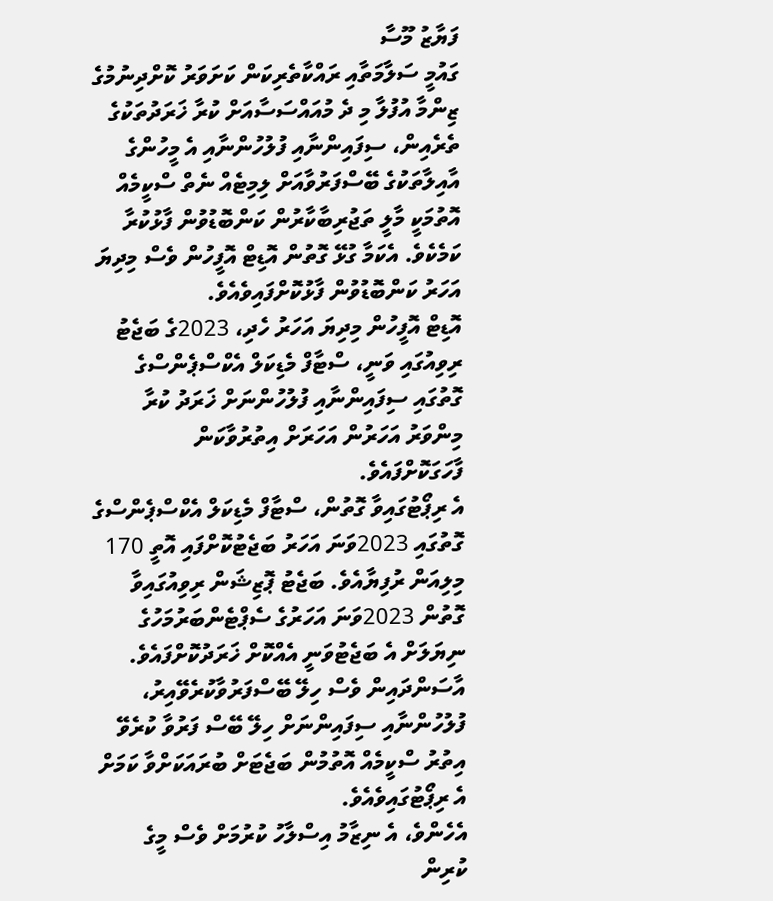ފަޔާޒު މޫސާ
ގައުމީ ސަލާމަތާއި ރައްކާތެރިކަން ކަށަވަރު ކޮށްދިނުމުގެ ޒިންމާ އުފުލާ މި ދެ މުއައްސަސާއަށް ކުރާ ޚަރަދުތަކުގެ ތެރެއިން، ސިފައިންނާއި ފުލުހުންނާއި އެ މީހުންގެ އާއިލާތަކުގެ ބޭސްފަރުވާއަށް ލިމިޓެއް ނެތް ސްކީމެއް އޮތުމަކީ މާލީ ތަޖުރިބާކާރުން ކަންބޮޑުވުން ފާޅުކުރާ ކަމެކެވެ. އެކަމާ ގުޅޭ ގޮތުން އޮޑިޓް އޮފީހުން ވެސް މިދިޔަ އަހަރު ކަންބޮޑުވުން ފާޅުކޮށްފައިވެއެވެ.
އޮޑިޓް އޮފީހުން މިދިޔަ އަހަރު ހެދި، 2023ގެ ބަޖެޓު ރިވިއުގައި ވަނީ، ސްޓާފް މެޑިކަލް އެކްސްޕެންސްގެ ގޮތުގައި ސިފައިންނާއި ފުލުހުންނަށް ޚަރަދު ކުރާ މިންވަރު އަހަރުން އަހަރަށް އިތުރުވާކަން ފާހަގަކޮށްފައެވެ.
އެ ރިޕޯޓުގައިވާ ގޮތުން، ސްޓާފް މެޑިކަލް އެކްސްޕެންސްގެ ގޮތުގައި 2023ވަނަ އަހަރު ބަޖެޓުކޮށްފައި އޮތީ 170 މިލިއަން ރުފިޔާއެވެ. ބަޖެޓު ޕޮޒިޝަން ރިވިއުގައިވާ ގޮތުން 2023ވަނަ އަހަރުގެ ސެޕްޓެންބަރުމަހުގެ ނިޔަލަށް އެ ބަޖެޓުވަނީ އެއްކޮށް ޚަރަދުކޮށްފައެވެ.
އާސަންދައިން ވެސް ހިލޭ ބޭސްފަރުވާކުރެވޭއިރު، ފުލުހުންނާއި ސިފައިންނަށް ހިލޭ ބޭސް ފަރުވާ ކުރެވޭ އިތުރު ސްކީމެއް އޮތުމުން ބަޖެޓަށް ބުރައަކަށްވާ ކަމަށް އެ ރިޕޯޓުގައިވެއެވެ.
އެހެންވެ، އެ ނިޒާމު އިސްލާހު ކުރުމަށް ވެސް މީގެ ކުރިން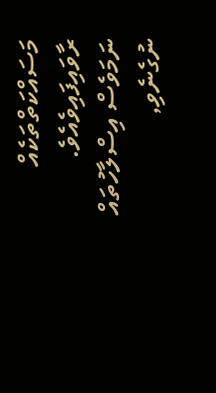މަސައްކަތްތަކެއް ރާވައިފައިވެއެވެ. ނަމަވެސް އިސްލާހުތައް ނުގެނެވި,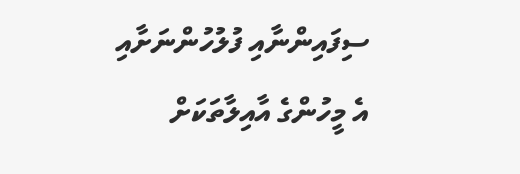ސިފައިންނާއި ފުލުހުންނަށާއި އެ މީހުންގެ އާއިލާތަކަށް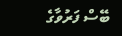ބޭސް ފަރުވާގެ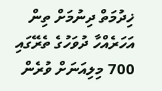ޚިދުމަތް ދިނުމަށް ތިން އަހަރެއްހާ ދުވަހުގެ ތެރޭގައި 700 މިލިއަނަށް ވުރެން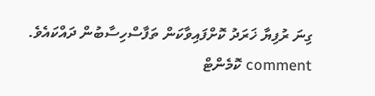ގިނަ ރުފިޔާ ޚަރަދު ކޮށްފައިވާކަން ތަފާސްހިސާބުން ދައްކައެވެ.
comment ކޮމެންޓް